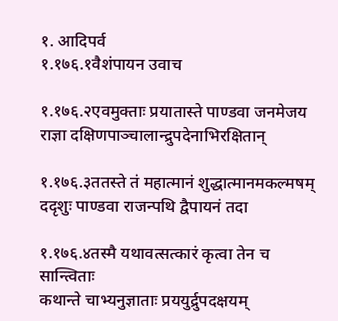१. आदिपर्व
१.१७६.१वैशंपायन उवाच

१.१७६.२एवमुक्ताः प्रयातास्ते पाण्डवा जनमेजय
राज्ञा दक्षिणपाञ्चालान्द्रुपदेनाभिरक्षितान्

१.१७६.३ततस्ते तं महात्मानं शुद्धात्मानमकल्मषम्
ददृशुः पाण्डवा राजन्पथि द्वैपायनं तदा

१.१७६.४तस्मै यथावत्सत्कारं कृत्वा तेन च सान्त्विताः
कथान्ते चाभ्यनुज्ञाताः प्रययुर्द्रुपदक्षयम्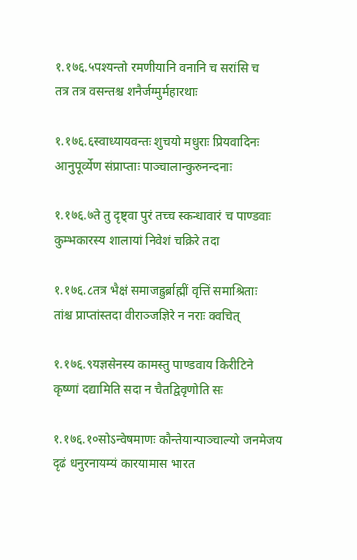१.१७६.५पश्यन्तो रमणीयानि वनानि च सरांसि च
तत्र तत्र वसन्तश्च शनैर्जग्मुर्महारथाः

१.१७६.६स्वाध्यायवन्तः शुचयो मधुराः प्रियवादिनः
आनुपूर्व्येण संप्राप्ताः पाञ्चालान्कुरुनन्दनाः

१.१७६.७ते तु दृष्ट्वा पुरं तच्च स्कन्धावारं च पाण्डवाः
कुम्भकारस्य शालायां निवेशं चक्रिरे तदा

१.१७६.८तत्र भैक्षं समाजह्रुर्ब्राह्मीं वृत्तिं समाश्रिताः
तांश्च प्राप्तांस्तदा वीराञ्जज्ञिरे न नराः क्वचित्

१.१७६.९यज्ञसेनस्य कामस्तु पाण्डवाय किरीटिने
कृष्णां दद्यामिति सदा न चैतद्विवृणोति सः

१.१७६.१०सोऽन्वेषमाणः कौन्तेयान्पाञ्चाल्यो जनमेजय
दृढं धनुरनायम्यं कारयामास भारत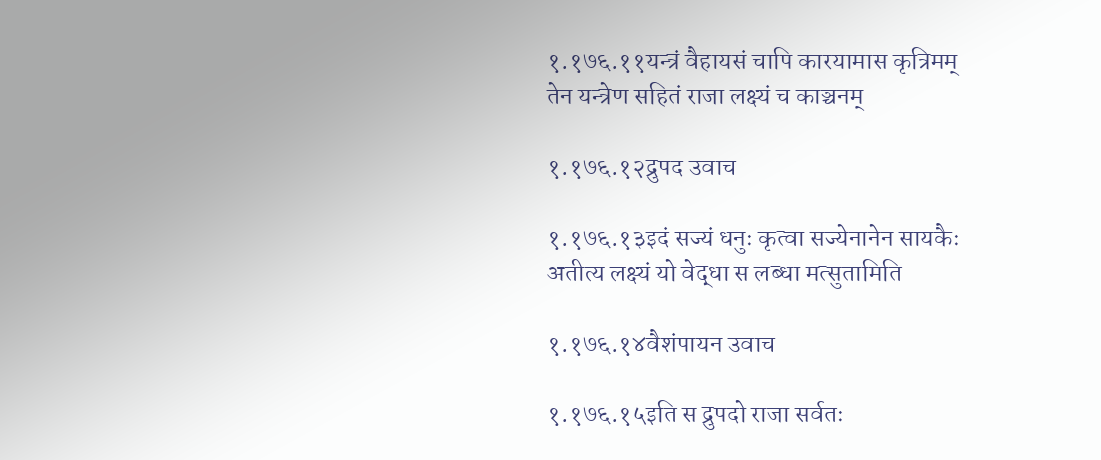१.१७६.११यन्त्रं वैहायसं चापि कारयामास कृत्रिमम्
तेन यन्त्रेण सहितं राजा लक्ष्यं च काञ्चनम्

१.१७६.१२द्रुपद उवाच

१.१७६.१३इदं सज्यं धनुः कृत्वा सज्येनानेन सायकैः
अतीत्य लक्ष्यं यो वेद्धा स लब्धा मत्सुतामिति

१.१७६.१४वैशंपायन उवाच

१.१७६.१५इति स द्रुपदो राजा सर्वतः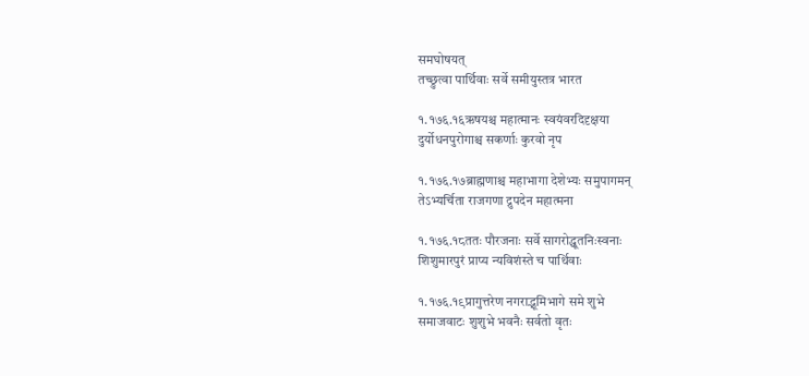समघोषयत्
तच्छ्रुत्वा पार्थिवाः सर्वे समीयुस्तत्र भारत

१.१७६.१६ऋषयश्च महात्मानः स्वयंवरदिदृक्षया
दुर्योधनपुरोगाश्च सकर्णाः कुरवो नृप

१.१७६.१७ब्राह्मणाश्च महाभागा देशेभ्यः समुपागमन्
तेऽभ्यर्चिता राजगणा द्रुपदेन महात्मना

१.१७६.१८ततः पौरजनाः सर्वे सागरोद्धूतनिःस्वनाः
शिशुमारपुरं प्राप्य न्यविशंस्ते च पार्थिवाः

१.१७६.१९प्रागुत्तरेण नगराद्भूमिभागे समे शुभे
समाजवाटः शुशुभे भवनैः सर्वतो वृतः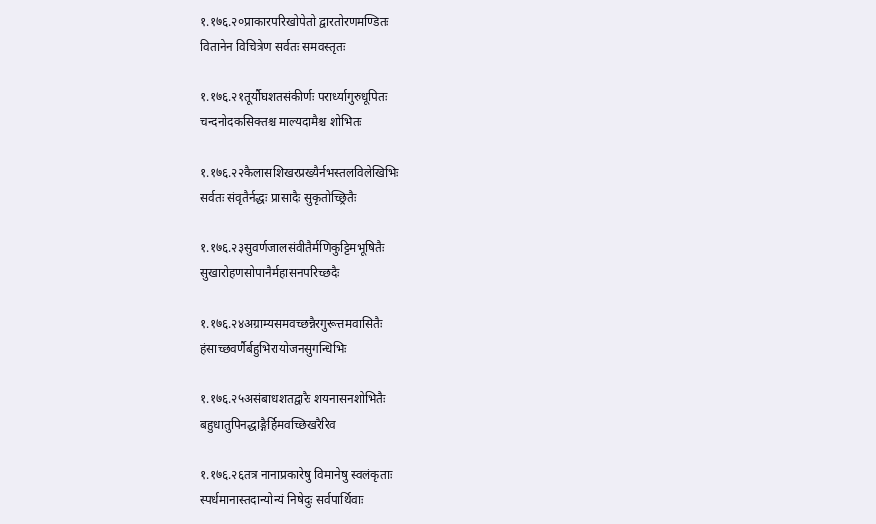१.१७६.२०प्राकारपरिखोपेतो द्वारतोरणमण्डितः
वितानेन विचित्रेण सर्वतः समवस्तृतः

१.१७६.२१तूर्यौघशतसंकीर्णः परार्ध्यागुरुधूपितः
चन्दनोदकसिक्तश्च माल्यदामैश्च शोभितः

१.१७६.२२कैलासशिखरप्रख्यैर्नभस्तलविलेखिभिः
सर्वतः संवृतैर्नद्धः प्रासादैः सुकृतोच्छ्रितैः

१.१७६.२३सुवर्णजालसंवीतैर्मणिकुट्टिमभूषितैः
सुखारोहणसोपानैर्महासनपरिच्छदैः

१.१७६.२४अग्राम्यसमवच्छन्नैरगुरूत्तमवासितैः
हंसाच्छवर्णैर्बहुभिरायोजनसुगन्धिभिः

१.१७६.२५असंबाधशतद्वारैः शयनासनशोभितैः
बहुधातुपिनद्धाङ्गैर्हिमवच्छिखरैरिव

१.१७६.२६तत्र नानाप्रकारेषु विमानेषु स्वलंकृताः
स्पर्धमानास्तदान्योन्यं निषेदुः सर्वपार्थिवाः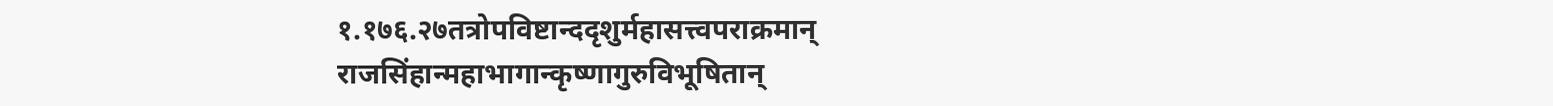१.१७६.२७तत्रोपविष्टान्ददृशुर्महासत्त्वपराक्रमान्
राजसिंहान्महाभागान्कृष्णागुरुविभूषितान्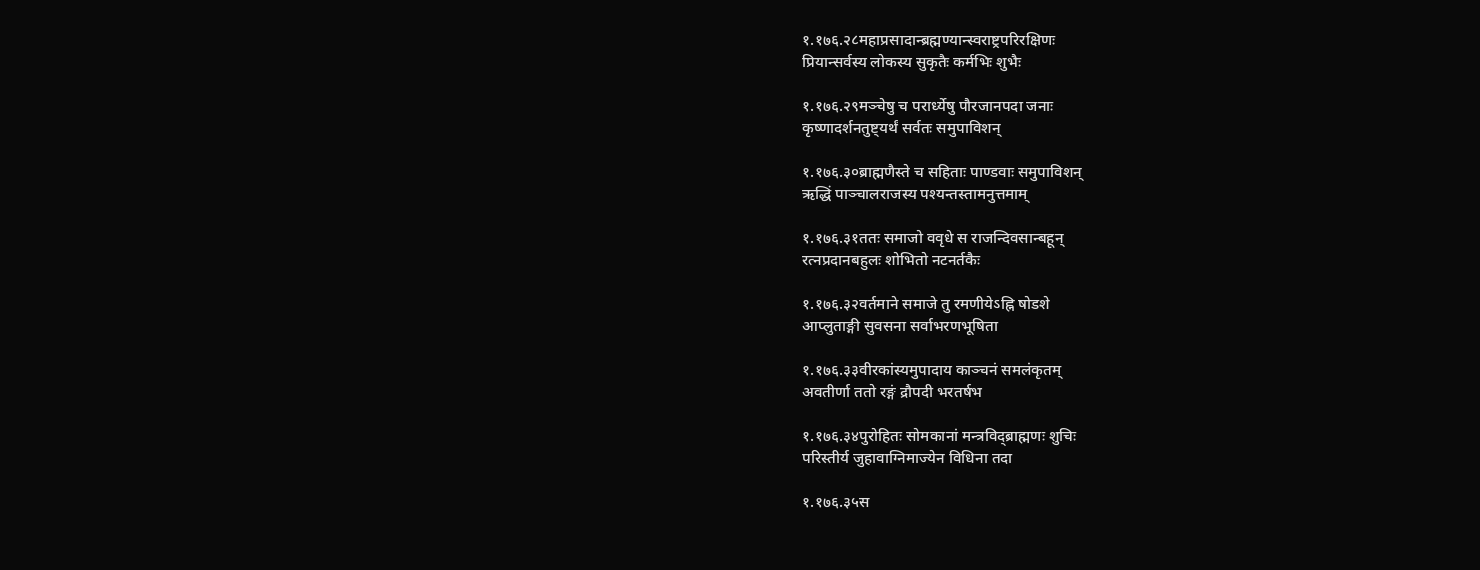१.१७६.२८महाप्रसादान्ब्रह्मण्यान्स्वराष्ट्रपरिरक्षिणः
प्रियान्सर्वस्य लोकस्य सुकृतैः कर्मभिः शुभैः

१.१७६.२९मञ्चेषु च परार्ध्येषु पौरजानपदा जनाः
कृष्णादर्शनतुष्ट्यर्थं सर्वतः समुपाविशन्

१.१७६.३०ब्राह्मणैस्ते च सहिताः पाण्डवाः समुपाविशन्
ऋद्धिं पाञ्चालराजस्य पश्यन्तस्तामनुत्तमाम्

१.१७६.३१ततः समाजो ववृधे स राजन्दिवसान्बहून्
रत्नप्रदानबहुलः शोभितो नटनर्तकैः

१.१७६.३२वर्तमाने समाजे तु रमणीयेऽह्नि षोडशे
आप्लुताङ्गी सुवसना सर्वाभरणभूषिता

१.१७६.३३वीरकांस्यमुपादाय काञ्चनं समलंकृतम्
अवतीर्णा ततो रङ्गं द्रौपदी भरतर्षभ

१.१७६.३४पुरोहितः सोमकानां मन्त्रविद्ब्राह्मणः शुचिः
परिस्तीर्य जुहावाग्निमाज्येन विधिना तदा

१.१७६.३५स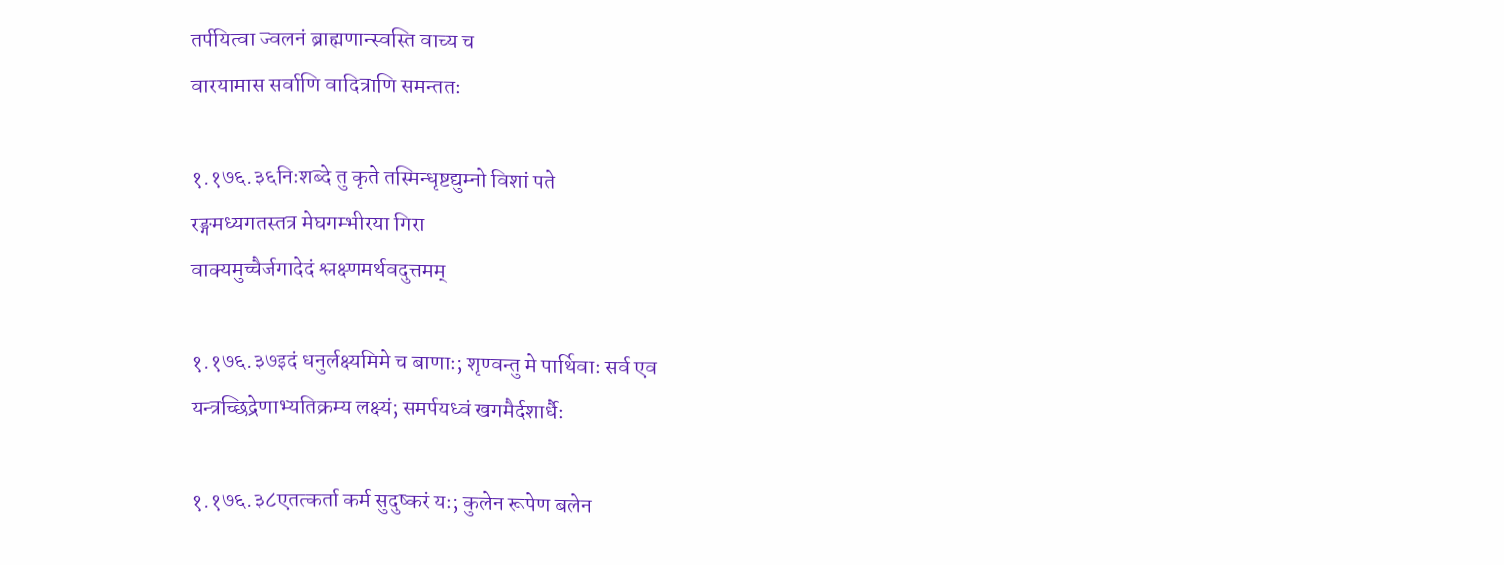तर्पयित्वा ज्वलनं ब्राह्मणान्स्वस्ति वाच्य च
वारयामास सर्वाणि वादित्राणि समन्ततः

१.१७६.३६निःशब्दे तु कृते तस्मिन्धृष्टद्युम्नो विशां पते
रङ्गमध्यगतस्तत्र मेघगम्भीरया गिरा
वाक्यमुच्चैर्जगादेदं श्लक्ष्णमर्थवदुत्तमम्

१.१७६.३७इदं धनुर्लक्ष्यमिमे च बाणाः; शृण्वन्तु मे पार्थिवाः सर्व एव
यन्त्रच्छिद्रेणाभ्यतिक्रम्य लक्ष्यं; समर्पयध्वं खगमैर्दशार्धैः

१.१७६.३८एतत्कर्ता कर्म सुदुष्करं यः; कुलेन रूपेण बलेन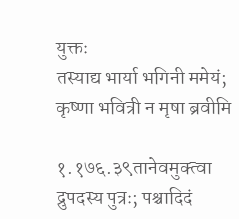युक्तः
तस्याद्य भार्या भगिनी ममेयं; कृष्णा भवित्री न मृषा ब्रवीमि

१.१७६.३९तानेवमुक्त्वा द्रुपदस्य पुत्रः; पश्चादिदं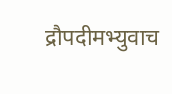द्रौपदीमभ्युवाच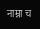नाम्ना च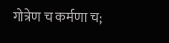गोत्रेण च कर्मणा च;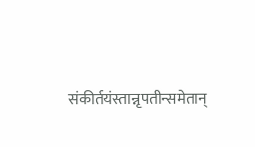संकीर्तयंस्तान्नृपतीन्समेतान्